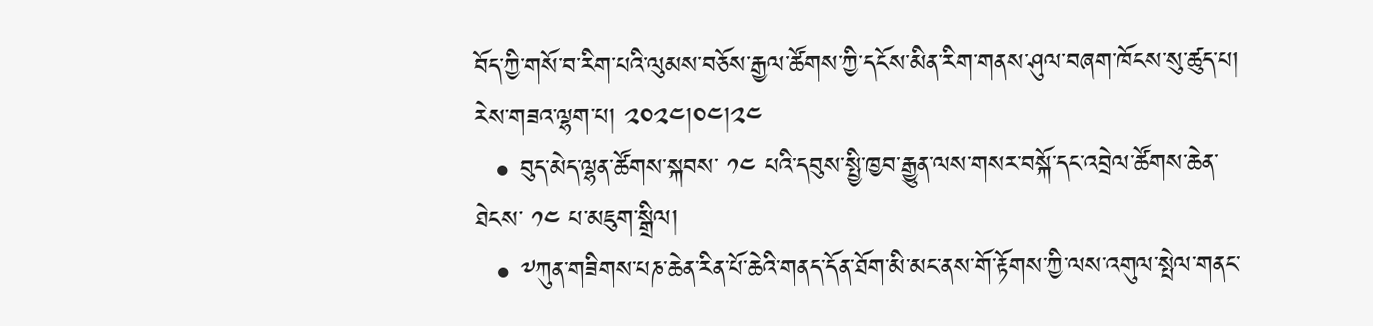བོད་ཀྱི་གསོ་བ་རིག་པའི་ལུམས་བཅོས་རྒྱལ་ཚོགས་ཀྱི་དངོས་མིན་རིག་གནས་ཤུལ་བཞག་ཁོངས་སུ་ཚུད་པ།
རེས་གཟའ་ལྷག་པ། ༢༠༢༤།༠༤།༢༤
  • བུད་མེད་ལྷན་ཚོགས་སྐབས་ ༡༤ པའི་དབུས་སྤྱི་ཁྱབ་རྒྱུན་ལས་གསར་བསྐོ་དང་འབྲེལ་ཚོགས་ཆེན་ཐེངས་ ༡༤ པ་མཇུག་སྒྲིལ།
  • ༸ཀུན་གཟིགས་པཎ་ཆེན་རིན་པོ་ཆེའི་གནད་དོན་ཐོག་མི་མང་ནས་གོ་རྟོགས་ཀྱི་ལས་འགུལ་སྤེལ་གནང་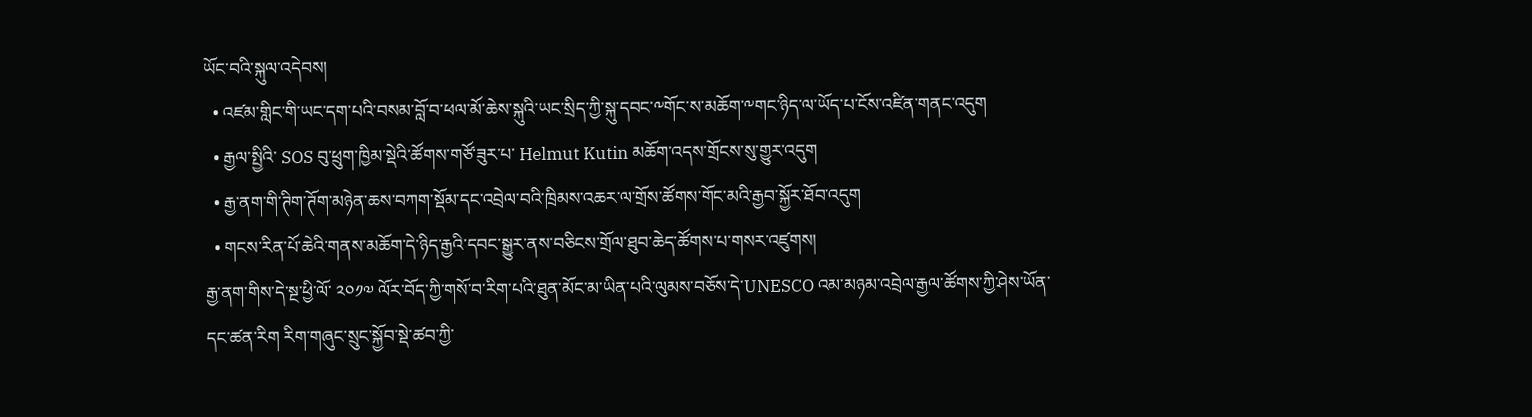ཡོང་བའི་སྐུལ་འདེབས།
  • འཛམ་གླིང་གི་ཡང་དག་པའི་བསམ་བློ་བ་ཕལ་མོ་ཆེས་སྐུའི་ཡང་སྲིད་ཀྱི་སྐུ་དབང་༸གོང་ས་མཆོག་༸གང་ཉིད་ལ་ཡོད་པ་ངོས་འཛིན་གནང་འདུག
  • རྒྱལ་སྤྱིའི་ SOS བུ་ཕྲུག་ཁྱིམ་སྡེའི་ཚོགས་གཙོ་ཟུར་པ་ Helmut Kutin མཆོག་འདས་གྲོངས་སུ་གྱུར་འདུག
  • རྒྱ་ནག་གི་ཊིག་ཊོག་མཉེན་ཆས་བཀག་སྡོམ་དང་འབྲེལ་བའི་ཁྲིམས་འཆར་ལ་གྲོས་ཚོགས་གོང་མའི་རྒྱབ་སྐྱོར་ཐོབ་འདུག
  • གངས་རིན་པོ་ཆེའི་གནས་མཆོག་དེ་ཉིད་རྒྱའི་དབང་སྒྱུར་ནས་བཅིངས་གྲོལ་ཐུབ་ཆེད་ཚོགས་པ་གསར་འཛུགས།
རྒྱ་ནག་གིས་དེ་སྔ་ཕྱི་ལོ་ ༢༠༡༧ ལོར་བོད་ཀྱི་གསོ་བ་རིག་པའི་ཐུན་མོང་མ་ཡིན་པའི་ལུམས་བཅོས་དེ་UNESCO འམ་མཉམ་འབྲེལ་རྒྱལ་ཚོགས་ཀྱི་ཤེས་ཡོན་དང་ཚན་རིག རིག་གཞུང་སྲུང་སྐྱོབ་སྡེ་ཚབ་ཀྱི་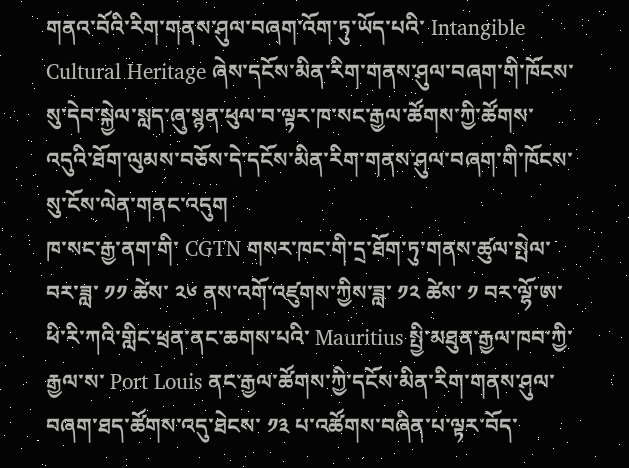གནའ་བོའི་རིག་གནས་ཤུལ་བཞག་འོག་ཏུ་ཡོད་པའི་ Intangible Cultural Heritage ཞེས་དངོས་མིན་རིག་གནས་ཤུལ་བཞག་གི་ཁོངས་སུ་དེབ་སྐྱེལ་སླད་ཞུ་སྙན་ཕུལ་བ་ལྟར་ཁ་སང་རྒྱལ་ཚོགས་ཀྱི་ཚོགས་འདུའི་ཐོག་ལུམས་བཅོས་དེ་དངོས་མིན་རིག་གནས་ཤུལ་བཞག་གི་ཁོངས་སུ་ངོས་ལེན་གནང་འདུག
ཁ་སང་རྒྱ་ནག་གི་ CGTN གསར་ཁང་གི་དྲ་ཐོག་ཏུ་གནས་ཚུལ་སྤེལ་བར་ཟླ་ ༡༡ ཚེས་ ༢༦ ནས་འགོ་འཛུགས་ཀྱིས་ཟླ་ ༡༢ ཚེས་ ༡ བར་ལྷོ་ཨ་ཕི་རི་ཀའི་གླིང་ཕྲན་ནང་ཆགས་པའི་ Mauritius སྤྱི་མཐུན་རྒྱལ་ཁབ་ཀྱི་རྒྱལ་ས་ Port Louis ནང་རྒྱལ་ཚོགས་ཀྱི་དངོས་མིན་རིག་གནས་ཤུལ་བཞག་ཐད་ཚོགས་འདུ་ཐེངས་ ༡༣ པ་འཚོགས་བཞིན་པ་ལྟར་བོད་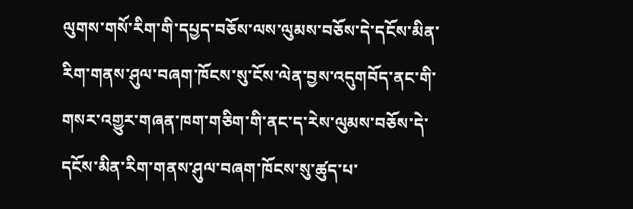ལུགས་གསོ་རིག་གི་དཔྱད་བཅོས་ལས་ལུམས་བཅོས་དེ་དངོས་མིན་རིག་གནས་ཤུལ་བཞག་ཁོངས་སུ་ངོས་ལེན་བྱས་འདུགབོད་ནང་གི་གསར་འགྱུར་གཞན་ཁག་གཅིག་གི་ནང་ད་རེས་ལུམས་བཅོས་དེ་དངོས་མིན་རིག་གནས་ཤུལ་བཞག་ཁོངས་སུ་ཚུད་པ་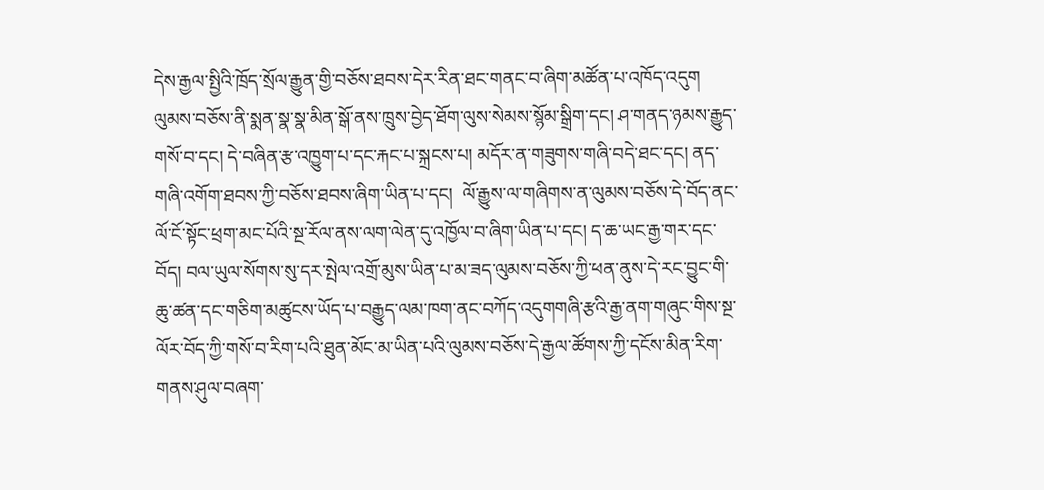དེས་རྒྱལ་སྤྱིའི་ཁྲོད་སྲོལ་རྒྱུན་གྱི་བཅོས་ཐབས་དེར་རིན་ཐང་གནང་བ་ཞིག་མཚོན་པ་འཁོད་འདུག
ལུམས་བཅོས་ནི་སྨན་སྣ་སྣ་མིན་སྒོ་ནས་ཁྲུས་བྱེད་ཐོག་ལུས་སེམས་སྙོམ་སྒྲིག་དང། ཤ་གནད་ཉམས་རྒྱུད་གསོ་བ་དང། དེ་བཞིན་རྩ་འཁྱུག་པ་དང་རྐང་པ་སྐྲངས་པ། མདོར་ན་གཟུགས་གཞི་བདེ་ཐང་དང། ནད་གཞི་འགོག་ཐབས་ཀྱི་བཅོས་ཐབས་ཞིག་ཡིན་པ་དང།  ལོ་རྒྱུས་ལ་གཞིགས་ན་ལུམས་བཅོས་དེ་བོད་ནང་ལོ་ངོ་སྟོང་ཕྲག་མང་པོའི་སྔ་རོལ་ནས་ལག་ལེན་དུ་འཁྱོལ་བ་ཞིག་ཡིན་པ་དང། ད་ཆ་ཡང་རྒྱ་གར་དང་བོད། བལ་ཡུལ་སོགས་སུ་དར་སྤེལ་འགྲོ་མུས་ཡིན་པ་མ་ཟད་ལུམས་བཅོས་ཀྱི་ཕན་ནུས་དེ་རང་བྱུང་གི་ཆུ་ཚན་དང་གཅིག་མཚུངས་ཡོད་པ་བརྒྱུད་ལམ་ཁག་ནང་བཀོད་འདུགགཞི་རྩའི་རྒྱ་ནག་གཞུང་གིས་སྔ་ལོར་བོད་ཀྱི་གསོ་བ་རིག་པའི་ཐུན་མོང་མ་ཡིན་པའི་ལུམས་བཅོས་དེ་རྒྱལ་ཚོགས་ཀྱི་དངོས་མིན་རིག་གནས་ཤུལ་བཞག་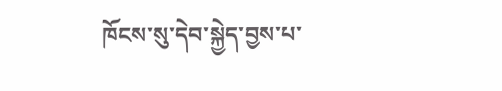ཁོངས་སུ་དེབ་སྐྱེད་བྱས་པ་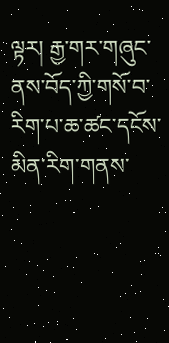ལྟར། རྒྱ་གར་གཞུང་ནས་བོད་ཀྱི་གསོ་བ་རིག་པ་ཆ་ཚང་དངོས་མིན་རིག་གནས་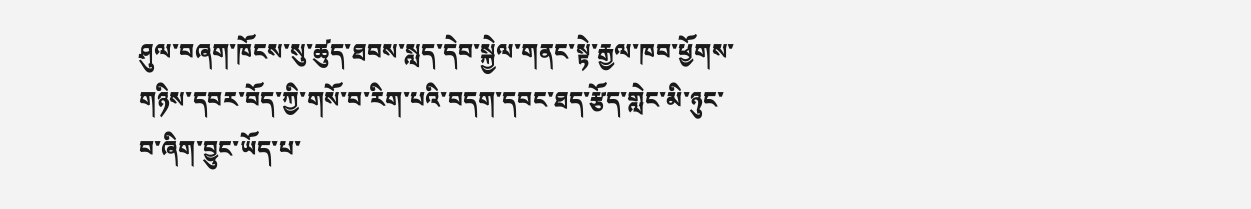ཤུལ་བཞག་ཁོངས་སུ་ཚུད་ཐབས་སླད་དེབ་སྐྱེལ་གནང་སྟེ་རྒྱལ་ཁབ་ཕྱོགས་གཉིས་དབར་བོད་ཀྱི་གསོ་བ་རིག་པའི་བདག་དབང་ཐད་རྩོད་གླེང་མི་ཉུང་བ་ཞིག་བྱུང་ཡོད་པ་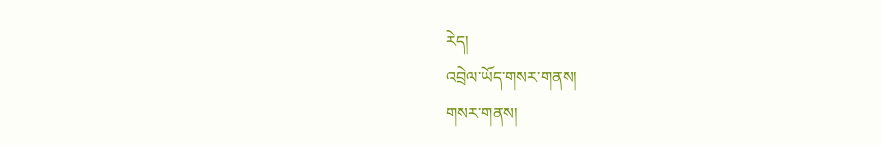རེད།
འབྲེལ་ཡོད་གསར་གནས།
གསར་གནས།